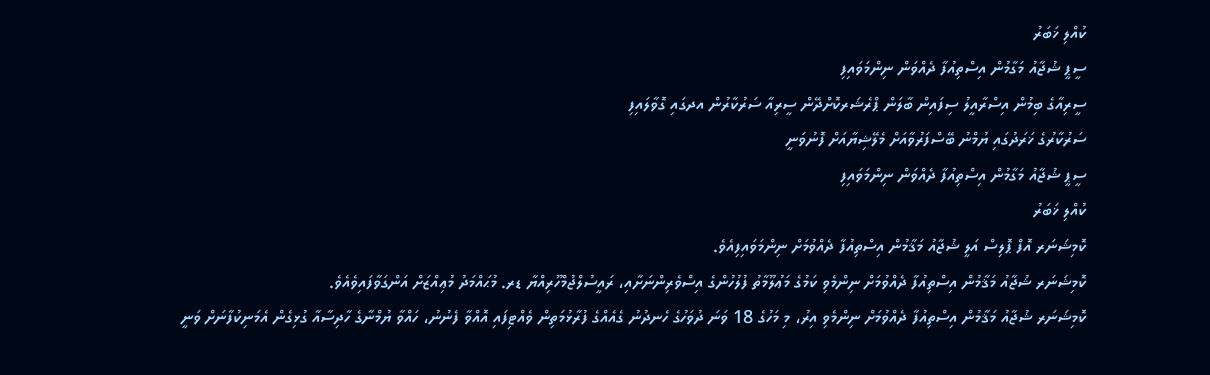ކުއްލި ޚަބަރު
ސީޕީ ޝުޖާއު މަގާމުން އިސްތިއުފާ ދެއްވަން ނިންމަވައިފި
ސީރިއާގެ ބިމުން އިސްރާއީލު ސިފައިން ބާލަން ޕްރެޝަރކޮށްދޭން ސީރިއާ ސަރުކާރުން އދގައި ގޮވާލައިފި
ސަރުކާރުގެ ޚަރަދުގައި ޔުމްނު ބޭސްފަރުވާއަށް މެލޭޝިޔާއަށް ފޮނުވަނީ
ސީޕީ ޝުޖާއު މަގާމުން އިސްތިއުފާ ދެއްވަން ނިންމަވައިފި
ކުއްލި ޚަބަރު
ކޮމިޝަނަރ އޮފް ޕޮލިސް އަލީ ޝުޖާއު މަޤާމުން އިސްތިއުފާ ދެއްވުމަށް ނިންމަވައިފިއެވެ.
ކޮމިޝަނަރ ޝުޖާއު މަޤާމުން އިސްތިއުފާ ދެއްވުމަށް ނިންމެވި ކަމުގެ މަޢުލޫމާތު ފުލުހުންގެ އިސްވެރިންނަށާއި، ރައީސުލްޖުމްހޫރިއްޔާ ޑރ. މުޙައްމަދު މުޢިއްޒަށް އަންގަވާފައިވެއެވެ.
ކޮމިޝަނަރ ޝުޖާއު މަޤާމުން އިސްތިއުފާ ދެއްވުމަށް ނިންމެވި އިރު، މި މަހުގެ 18 ވަނަ ދުވަހުގެ ހެނދުނު ގެއެއްގެ ފުރާޅުމަތިން ވެއްޓިފައި އޮއްވާ ފެނުނު، ހައްވާ ޔުމްނާގެ ހާދިސާއާ ގުޅިގެން އެމަނިކުފާނަށް ވަނީ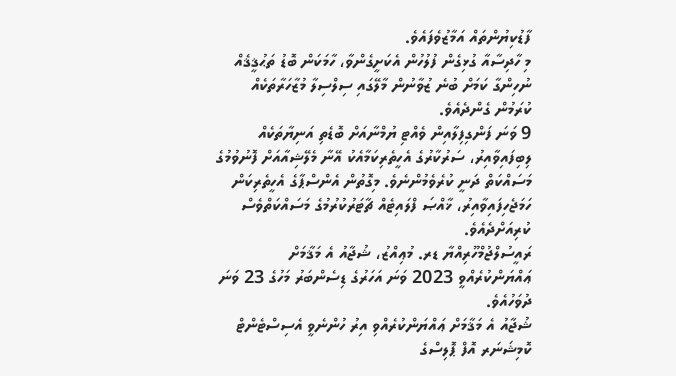ފާޑުކިޔުންތައް އަމާޒުވެފައެވެ.
މި ހާދިސާއާ ގުޅިގެން ފުލުހުން އެކަށީގެންވާ، ހާމަކަން ބޮޑު ތަޙުޤީޤެއް ނުހިންގާ ކަމަށް ބުނެ ޒުވާނުން މާލޭގައި ސިލްސިލާ މުޒާހަރާތަކެއް ކުރަމުން ގެންދެއެވެ.
9 ވަނަ ފަންގިފިލާއިން ވެއްޓި ޔުމްނާއަށް ބޮޑެތި އަނިޔާތަކެއް ލިބިފައިވާއިރު، ސަރުކާރުގެ އެހީތެރިކަމާއެކު އޭނާ މެލޭޝިއާއަށް ފޮނުވުމުގެ މަސައްކަތް ދަނީ ކުރެވެމުންނެވެ. މިގޮތުން އެންސްޕާގެ އެހީތެރިކަން ހަމަޖެހިފައިވާއިރު، ޚާއްޞަ ފްލައިޓެއް ޗާޓަރުކުރުމުގެ މަސައްކަތްވެސް ކުރިއަށްދެއެވެ.
ރައީސުލްޖުމްހޫރިއްޔާ ޑރ. މުޢިއްޒު، ޝުޖާއު އެ މަޤާމަށް ޢައްޔަންކުރެއްވީ 2023 ވަނަ އަހަރުގެ ޑިސެންބަރު މަހުގެ 23 ވަނަ ދުވަހުއެވެ.
ޝުޖާއު އެ މަޤާމަށް ޢައްޔަންކުރެއްވި އިރު ހުންނެވީ އެސިސްޓެންޓް ކޮމިޝަނަރ އޮފް ޕޮލިސްގެ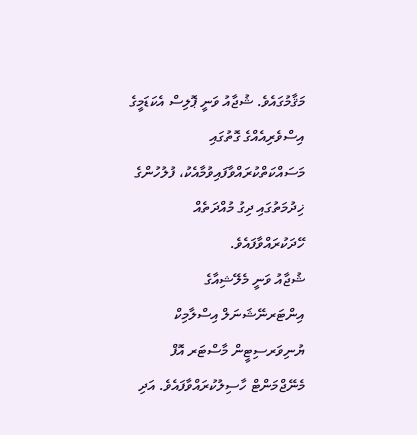މަޤާމުގައެވެ. ޝުޖާއު ވަނީ ޕޮލިސް އެކަޑަމީގެ އިސްވެރިއެއްގެ ގޮތުގައި މަސައްކަތްކުރައްވާފައިވުމާއެކު، ފުލުހުންގެ ޚިދުމަތުގައި ދިގު މުއްދަތެއް ހޭދަކުރައްވާފައެވެ.
ޝުޖާއު ވަނީ މެލޭޝިއާގެ އިންޓަރނޭޝަނަލް އިސްލާމިކް ޔުނިވަރސިޓީން މާސްޓަރ އޮފް މެނޭޖްމަންޓް ހާސިލުކުރައްވާފައެވެ. އަދި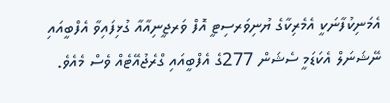އެމަނިކުފާނަކީ އެމެރިކާގެ ޔުނިވަރސިޓީ އޮފް ވަރޖީނިއާއާ ގުޅިފައިވާ އެފްބީއައި ނޭޝަނަލް އެކަޑަމީ ސެޝަން 277ގެ އެފްބީއައި ގްރެޖުއޭޓެއް ވެސް މެއެވެ.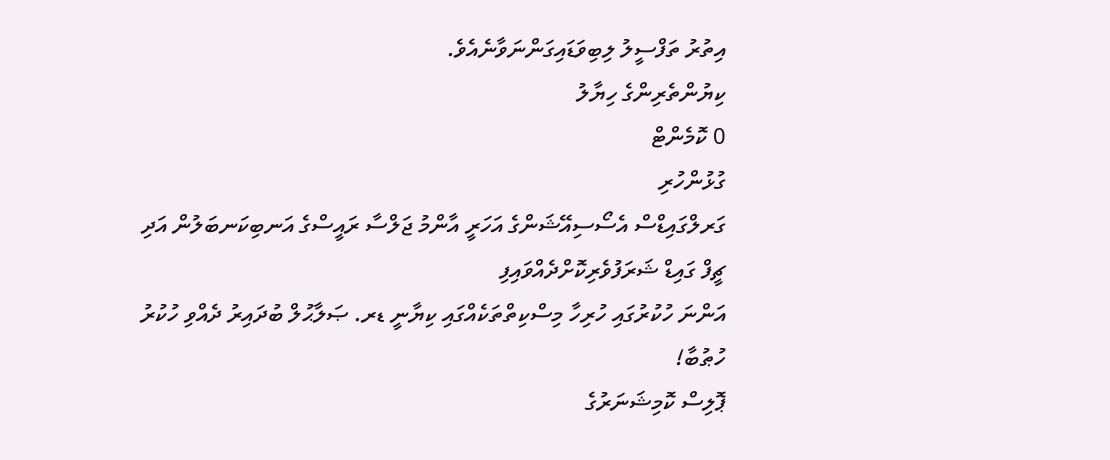އިތުރު ތަފްސީލު ލިބިވަޑައިގަންނަވާނެއެވެ.
ކިޔުންތެރިންގެ ހިޔާލު
0 ކޮމެންޓް
ގުޅުންހުރި
ގަރލްގައިޑްސް އެސޯސިއޭޝަންގެ އަހަރީ އާންމު ޖަލްސާ ރައީސްގެ އަނބިކަނބަލުން އަދި ޗީފް ގައިޑް ޝަރަފުވެރިކޮށްދެއްވައިފި
އަންނަ ހުކުރުގައި ހުރިހާ މިސްކިތްތަކެއްގައި ކިޔާނީ ޑރ. ޞަލާޙުލް ބުދައިރު ދެއްވި ހުކުރު ހުޠުބާ!
ޕޮލިސް ކޮމިޝަނަރުގެ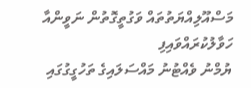މަސްއޫލިއްޔަތުތައް ވަގުތީގޮތުން ނަވީންއާ ހަވާލުކުރައްވައިފި
ޔުމްނު ވެއްޓުނު މައްސަލައިގެ ތަހުގީގުގައި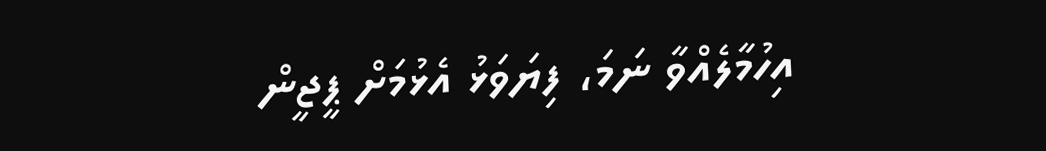އިހުމާލެއްވާ ނަމަ، ފިޔަވަޅު އެޅުމަށް ޕީޖީން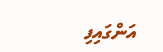އަންގައިފި